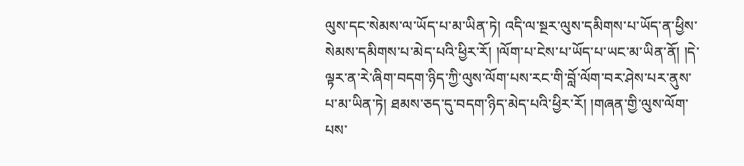ལུས་དང་སེམས་ལ་ཡོད་པ་མ་ཡིན་ཏེ། འདི་ལ་སྔར་ལུས་དམིགས་པ་ཡོད་ན་ཕྱིས་སེམས་དམིགས་པ་མེད་པའི་ཕྱིར་རོ། །ལོག་པ་ངེས་པ་ཡོད་པ་ཡང་མ་ཡིན་ནོ། །དེ་ལྟར་ན་རེ་ཞིག་བདག་ཉིད་ཀྱི་ལུས་ལོག་པས་རང་གི་བློ་ལོག་བར་ཤེས་པར་ནུས་པ་མ་ཡིན་ཏེ། ཐམས་ཅད་དུ་བདག་ཉིད་མེད་པའི་ཕྱིར་རོ། །གཞན་གྱི་ལུས་ལོག་པས་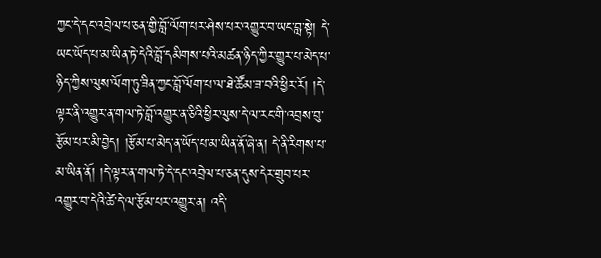ཀྱང་དེ་དང་འབྲེལ་པ་ཅན་གྱི་བློ་ལོག་པར་ཤེས་པར་འགྱུར་བ་ཡང་བླ་སྟེ། དེ་ཡང་ཡོད་པ་མ་ཡིན་ཏེ་དེའི་བློ་དམིགས་པའི་མཚན་ཉིད་ཀྱིར་གྱུར་པ་མེད་པ་ཉིད་ཀྱིས་ལུས་ལོག་ཏུ་ཟིན་ཀྱང་བློ་ལོག་པ་ལ་ཐེ་ཚོམ་ཟ་བའི་ཕྱིར་རོ། །དེ་ ལྟར་ནི་འགྱུར་ན་གལ་ཏེ་བློ་འགྱུར་ན་ཅིའི་ཕྱིར་ལུས་དེ་ལ་རང་གི་འབྲས་བུ་རྩོམ་པར་མི་བྱེད། །རྩོམ་པ་མེད་ན་ཡོད་པ་མ་ཡིན་ནོ་ཞེ་ན། དེ་ནི་རིགས་པ་མ་ཡིན་ནོ། །དེ་ལྟར་ན་གལ་ཏེ་དེ་དང་འབྲེལ་པ་ཅན་དུས་དེར་གྲུབ་པར་འགྱུར་བ་དེའི་ཚེ་དེ་ལ་རྩོམ་པར་འགྱུར་ན། འདི་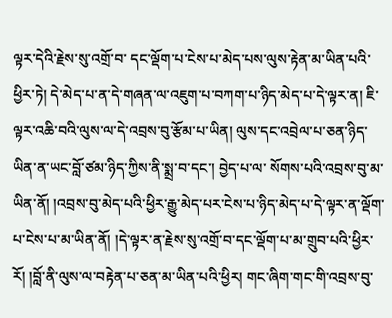ལྟར་དེའི་རྗེས་སུ་འགྲོ་བ་ དང་ལྡོག་པ་ངེས་པ་མེད་པས་ལུས་རྟེན་མ་ཡིན་པའི་ཕྱིར་ཏེ། དེ་མེད་པ་ན་དེ་གཞན་ལ་འཇུག་པ་བཀག་པ་ཉིད་མེད་པ་དེ་ལྟར་ན། ཇི་ལྟར་འཆི་བའི་ལུས་ལ་དེ་འབྲས་བུ་རྩོམ་པ་ཡིན། ལུས་དང་འབྲེལ་པ་ཅན་ཉིད་ཡིན་ན་ཡང་བློ་ཙམ་ཉིད་ཀྱིས་ནི་སྨྲ་བ་དང་། བྱེད་པ་ལ་ སོགས་པའི་འབྲས་བུ་མ་ཡིན་ནོ། །འབྲས་བུ་མེད་པའི་ཕྱིར་རྒྱུ་མེད་པར་ངེས་པ་ཉིད་མེད་པ་དེ་ལྟར་ན་ལྡོག་པ་ངེས་པ་མ་ཡིན་ནོ། །དེ་ལྟར་ན་རྗེས་སུ་འགྲོ་བ་དང་ལྡོག་པ་མ་གྲུབ་པའི་ཕྱིར་རོ། །བློ་ནི་ལུས་ལ་བརྟེན་པ་ཅན་མ་ཡིན་པའི་ཕྱིར། གང་ཞིག་གང་གི་འབྲས་བུ་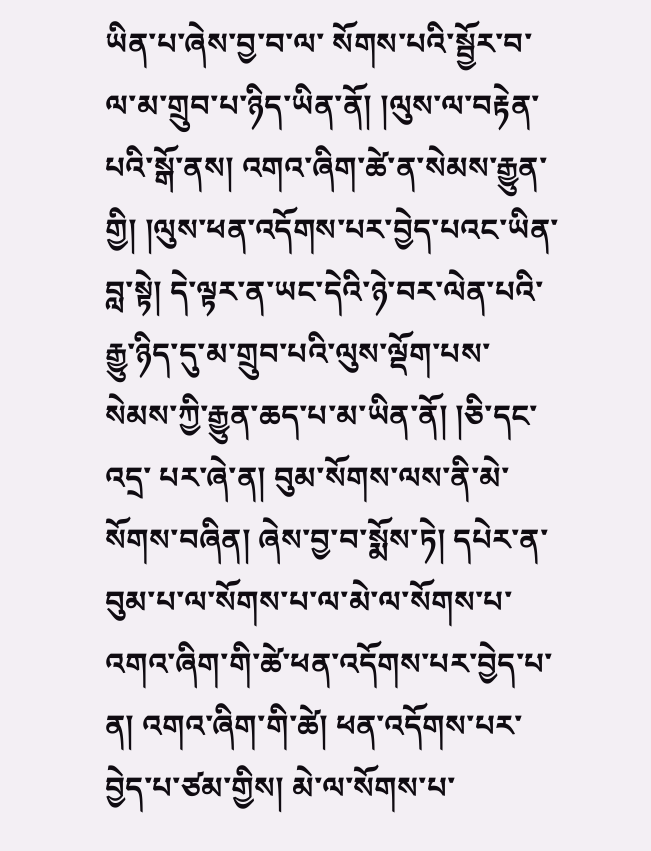ཡིན་པ་ཞེས་བྱ་བ་ལ་ སོགས་པའི་སྦྱོར་བ་ལ་མ་གྲུབ་པ་ཉིད་ཡིན་ནོ། །ལུས་ལ་བརྟེན་པའི་སྒོ་ནས། འགའ་ཞིག་ཚེ་ན་སེམས་རྒྱུན་གྱི། །ལུས་ཕན་འདོགས་པར་བྱེད་པའང་ཡིན་བླ་སྟེ། དེ་ལྟར་ན་ཡང་དེའི་ཉེ་བར་ལེན་པའི་རྒྱུ་ཉིད་དུ་མ་གྲུབ་པའི་ལུས་ལྡོག་པས་སེམས་ཀྱི་རྒྱུན་ཆད་པ་མ་ཡིན་ནོ། །ཅི་དང་འདྲ་ པར་ཞེ་ན། བུམ་སོགས་ལས་ནི་མེ་སོགས་བཞིན། ཞེས་བྱ་བ་སྨོས་ཏེ། དཔེར་ན་བུམ་པ་ལ་སོགས་པ་ལ་མེ་ལ་སོགས་པ་འགའ་ཞིག་གི་ཚེ་ཕན་འདོགས་པར་བྱེད་པ་ན། འགའ་ཞིག་གི་ཚེ། ཕན་འདོགས་པར་བྱེད་པ་ཙམ་གྱིས། མེ་ལ་སོགས་པ་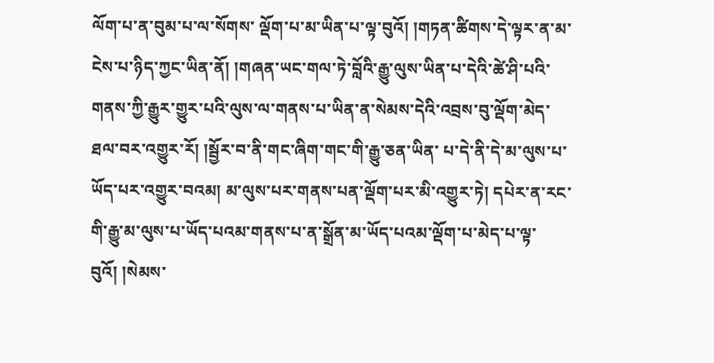ལོག་པ་ན་བུམ་པ་ལ་སོགས་ ལྡོག་པ་མ་ཡིན་པ་ལྟ་བུའོ། །གཏན་ཚིགས་དེ་ལྟར་ན་མ་ངེས་པ་ཉིད་ཀྱང་ཡིན་ནོ། །གཞན་ཡང་གལ་ཏེ་བློའི་རྒྱུ་ལུས་ཡིན་པ་དེའི་ཚེ་ཤི་པའི་གནས་ཀྱི་རྒྱུར་གྱུར་པའི་ལུས་ལ་གནས་པ་ཡིན་ན་སེམས་དེའི་འབྲས་བུ་ལྡོག་མེད་ཐལ་བར་འགྱུར་རོ། །སྦྱོར་བ་ནི་གང་ཞིག་གང་གི་རྒྱུ་ཅན་ཡིན་ པ་དེ་ནི་དེ་མ་ལུས་པ་ཡོད་པར་འགྱུར་བའམ། མ་ལུས་པར་གནས་པན་ལྡོག་པར་མི་འགྱུར་ཏེ། དཔེར་ན་རང་གི་རྒྱུ་མ་ལུས་པ་ཡོད་པའམ་གནས་པ་ན་སྒྲོན་མ་ཡོད་པའམ་ལྡོག་པ་མེད་པ་ལྟ་བུའོ། །སེམས་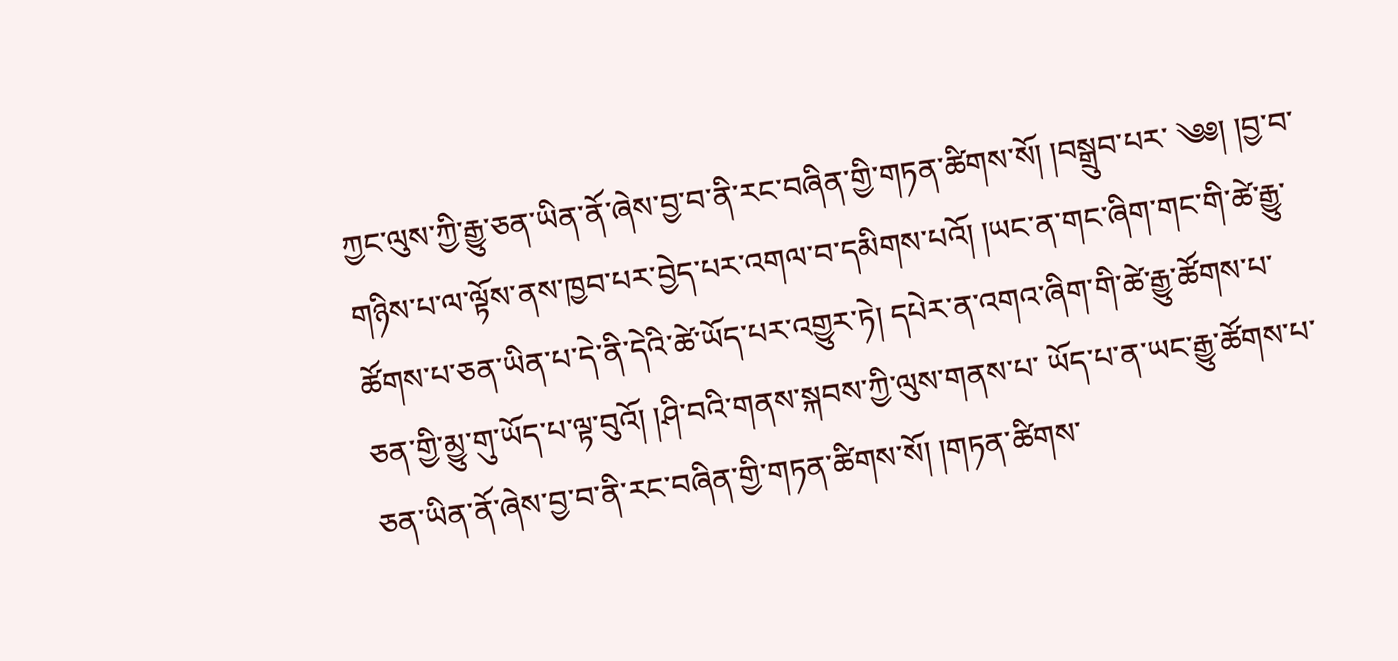ཀྱང་ལུས་ཀྱི་རྒྱུ་ཅན་ཡིན་ནོ་ཞེས་བྱ་བ་ནི་རང་བཞིན་གྱི་གཏན་ཚིགས་སོ། །བསྒྲུབ་པར་ ༄༅། །བྱ་བ་གཉིས་པ་ལ་ལྟོས་ནས་ཁྱབ་པར་བྱེད་པར་འགལ་བ་དམིགས་པའོ། །ཡང་ན་གང་ཞིག་གང་གི་ཚེ་རྒྱུ་ཚོགས་པ་ཅན་ཡིན་པ་དེ་ནི་དེའི་ཚེ་ཡོད་པར་འགྱུར་ཏེ། དཔེར་ན་འགའ་ཞིག་གི་ཚེ་རྒྱུ་ཚོགས་པ་ཅན་གྱི་མྱུ་གུ་ཡོད་པ་ལྟ་བུའོ། །ཤི་བའི་གནས་སྐབས་ཀྱི་ལུས་གནས་པ་ ཡོད་པ་ན་ཡང་རྒྱུ་ཚོགས་པ་ཅན་ཡིན་ནོ་ཞེས་བྱ་བ་ནི་རང་བཞིན་གྱི་གཏན་ཚིགས་སོ། །གཏན་ཚིགས་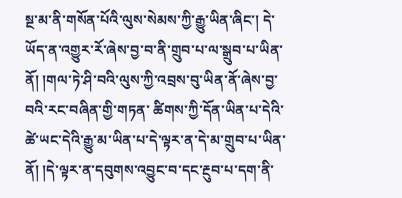སྔ་མ་ནི་གསོན་པོའི་ལུས་སེམས་ཀྱི་རྒྱུ་ཡིན་ཞིང་། དེ་ཡོད་ན་འགྱུར་རོ་ཞེས་བྱ་བ་ནི་གྲུབ་པ་ལ་སྒྲུབ་པ་ཡིན་ནོ། །གལ་ཏེ་ཤི་བའི་ལུས་ཀྱི་འབྲས་བུ་ཡིན་ནོ་ཞེས་བྱ་བའི་རང་བཞིན་གྱི་གཏན་ ཚིགས་ཀྱི་དོན་ཡིན་པ་དེའི་ཚེ་ཡང་དེའི་རྒྱུ་མ་ཡིན་པ་དེ་ལྟར་ན་དེ་མ་གྲུབ་པ་ཡིན་ནོ། །དེ་ལྟར་ན་དབུགས་འབྱུང་བ་དང་རྔུབ་པ་དག་ནི་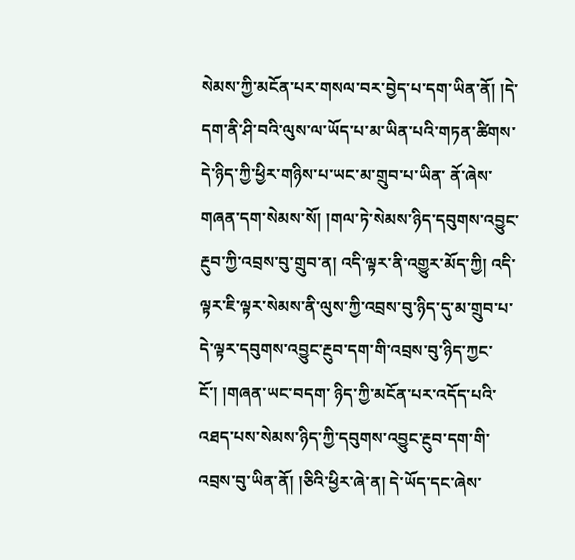སེམས་ཀྱི་མངོན་པར་གསལ་བར་བྱེད་པ་དག་ཡིན་ནོ། །དེ་དག་ནི་ཤི་བའི་ལུས་ལ་ཡོད་པ་མ་ཡིན་པའི་གཏན་ཚིགས་དེ་ཉིད་ཀྱི་ཕྱིར་གཉིས་པ་ཡང་མ་གྲུབ་པ་ཡིན་ ནོ་ཞེས་གཞན་དག་སེམས་སོ། །གལ་ཏེ་སེམས་ཉིད་དབུགས་འབྱུང་རྔུབ་ཀྱི་འབྲས་བུ་གྲུབ་ན། འདི་ལྟར་ནི་འགྱུར་མོད་ཀྱི། འདི་ལྟར་ཇི་ལྟར་སེམས་ནི་ལུས་ཀྱི་འབྲས་བུ་ཉིད་དུ་མ་གྲུབ་པ་དེ་ལྟར་དབུགས་འབྱུང་རྔུབ་དག་གི་འབྲས་བུ་ཉིད་ཀྱང་ངོ་། །གཞན་ཡང་བདག་ ཉིད་ཀྱི་མངོན་པར་འདོད་པའི་འཐད་པས་སེམས་ཉིད་ཀྱི་དབུགས་འབྱུང་རྔུབ་དག་གི་འབྲས་བུ་ཡིན་ནོ། །ཅིའི་ཕྱིར་ཞེ་ན། དེ་ཡོད་དང་ཞེས་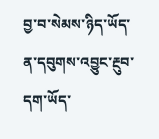བྱ་བ་སེམས་ཉིད་ཡོད་ན་དབུགས་འབྱུང་རྔུབ་དག་ཡོད་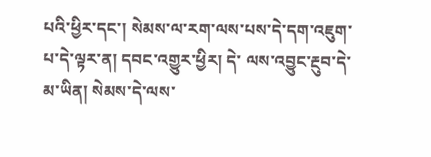པའི་ཕྱིར་དང་། སེམས་ལ་རག་ལས་པས་དེ་དག་འཇུག་པ་དེ་ལྟར་ན། དབང་འགྱུར་ཕྱིར། དེ་ ལས་འབྱུང་རྔུབ་དེ་མ་ཡིན། སེམས་དེ་ལས་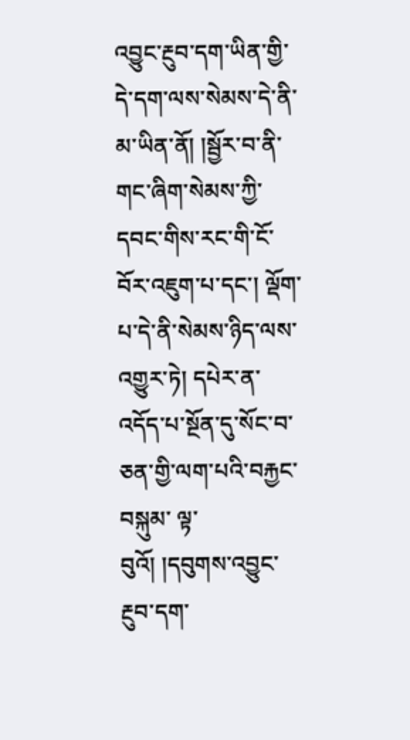འབྱུང་རྔུབ་དག་ཡིན་གྱི་དེ་དག་ལས་སེམས་དེ་ནི་མ་ཡིན་ནོ། །སྦྱོར་བ་ནི་གང་ཞིག་སེམས་ཀྱི་དབང་གིས་རང་གི་ངོ་བོར་འཇུག་པ་དང་། ལྡོག་པ་དེ་ནི་སེམས་ཉིད་ལས་འགྱུར་ཏེ། དཔེར་ན་འདོད་པ་སྔོན་དུ་སོང་བ་ཅན་གྱི་ལག་པའི་བརྐྱང་བསྐུམ་ ལྟ་བུའོ། །དབུགས་འབྱུང་རྔུབ་དག་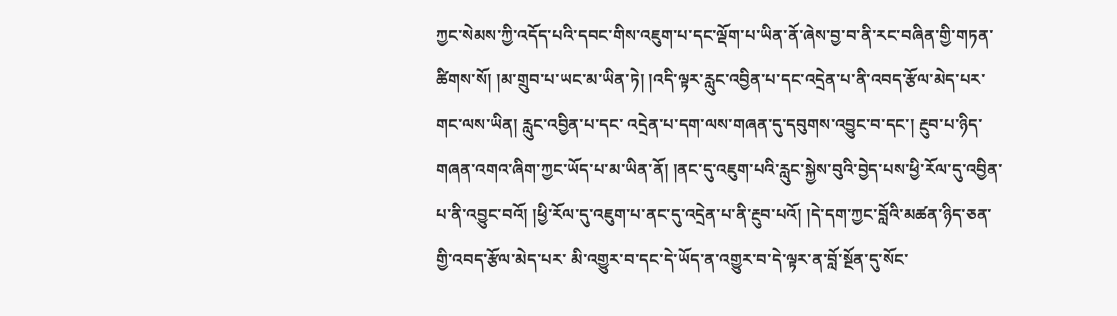ཀྱང་སེམས་ཀྱི་འདོད་པའི་དབང་གིས་འཇུག་པ་དང་ལྡོག་པ་ཡིན་ནོ་ཞེས་བྱ་བ་ནི་རང་བཞིན་གྱི་གཏན་ཚིགས་སོ། །མ་གྲུབ་པ་ཡང་མ་ཡིན་ཏེ། །འདི་ལྟར་རླུང་འབྱིན་པ་དང་འདྲེན་པ་ནི་འབད་རྩོལ་མེད་པར་གང་ལས་ཡིན། རླུང་འབྱིན་པ་དང་ འདྲེན་པ་དག་ལས་གཞན་དུ་དབུགས་འབྱུང་བ་དང་། རྔུབ་པ་ཉིད་གཞན་འགའ་ཞིག་ཀྱང་ཡོད་པ་མ་ཡིན་ནོ། །ནང་དུ་འཇུག་པའི་རླུང་སྐྱེས་བུའི་བྱེད་པས་ཕྱི་རོལ་དུ་འབྱིན་པ་ནི་འབྱུང་བའོ། །ཕྱི་རོལ་དུ་འཇུག་པ་ནང་དུ་འདྲེན་པ་ནི་རྔུབ་པའོ། །དེ་དག་ཀྱང་བློའི་མཚན་ཉིད་ཅན་གྱི་འབད་རྩོལ་མེད་པར་ མི་འགྱུར་བ་དང་དེ་ཡོད་ན་འགྱུར་བ་དེ་ལྟར་ན་བློ་སྔོན་དུ་སོང་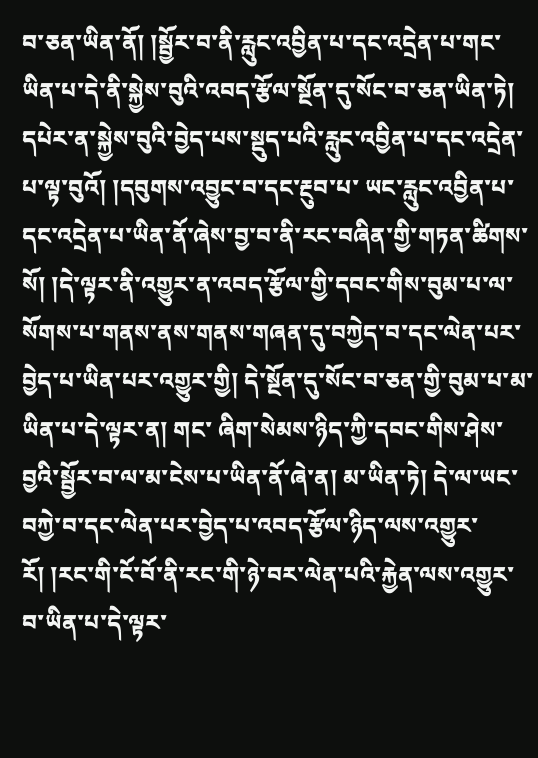བ་ཅན་ཡིན་ནོ། །སྦྱོར་བ་ནི་རླུང་འབྱིན་པ་དང་འདྲེན་པ་གང་ཡིན་པ་དེ་ནི་སྐྱེས་བུའི་འབད་རྩོལ་སྔོན་དུ་སོང་བ་ཅན་ཡིན་ཏེ། དཔེར་ན་སྐྱེས་བུའི་བྱེད་པས་སྡུད་པའི་རླུང་འབྱིན་པ་དང་འདྲེན་པ་ལྟ་བུའོ། །དབུགས་འབྱུང་བ་དང་རྔུབ་པ་ ཡང་རླུང་འབྱིན་པ་དང་འདྲེན་པ་ཡིན་ནོ་ཞེས་བྱ་བ་ནི་རང་བཞིན་གྱི་གཏན་ཚིགས་སོ། །དེ་ལྟར་ནི་འགྱུར་ན་འབད་རྩོལ་གྱི་དབང་གིས་བུམ་པ་ལ་སོགས་པ་གནས་ནས་གནས་གཞན་དུ་བཀྱེད་བ་དང་ལེན་པར་བྱེད་པ་ཡིན་པར་འགྱུར་གྱི། དེ་སྔོན་དུ་སོང་བ་ཅན་གྱི་བུམ་པ་མ་ཡིན་པ་དེ་ལྟར་ན། གང་ ཞིག་སེམས་ཉིད་ཀྱི་དབང་གིས་ཤེས་བྱའི་སྦྱོར་བ་ལ་མ་ངེས་པ་ཡིན་ནོ་ཞེ་ན། མ་ཡིན་ཏེ། དེ་ལ་ཡང་བཀྱེ་བ་དང་ལེན་པར་བྱེད་པ་འབད་རྩོལ་ཉིད་ལས་འགྱུར་རོ། །རང་གི་ངོ་བོ་ནི་རང་གི་ཉེ་བར་ལེན་པའི་རྐྱེན་ལས་འགྱུར་བ་ཡིན་པ་དེ་ལྟར་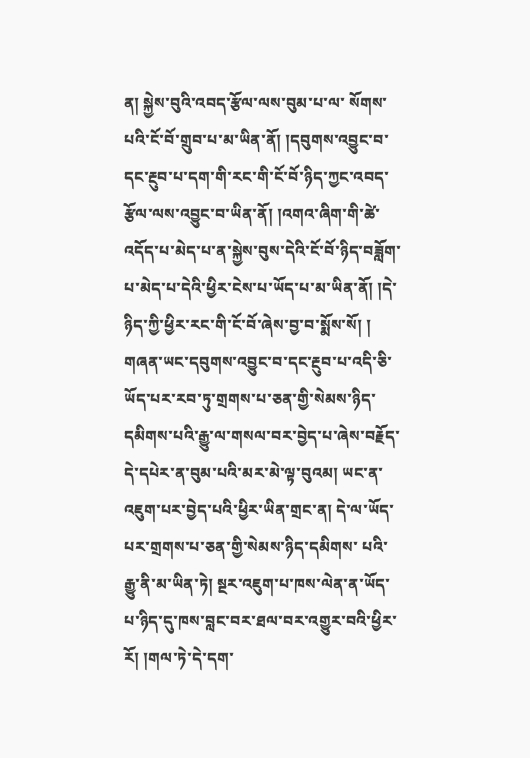ན། སྐྱེས་བུའི་འབད་རྩོལ་ལས་བུམ་པ་ལ་ སོགས་པའི་ངོ་བོ་གྲུབ་པ་མ་ཡིན་ནོ། །དབུགས་འབྱུང་བ་དང་རྔུབ་པ་དག་གི་རང་གི་ངོ་བོ་ཉིད་ཀྱང་འབད་རྩོལ་ལས་འབྱུང་བ་ཡིན་ནོ། །འགའ་ཞིག་གི་ཚེ་འདོད་པ་མེད་པ་ན་སྐྱེས་བུས་དེའི་ངོ་བོ་ཉིད་བཟློག་པ་མེད་པ་དེའི་ཕྱིར་ངེས་པ་ཡོད་པ་མ་ཡིན་ནོ། །དེ་ཉིད་ཀྱི་ཕྱིར་རང་གི་ངོ་བོ་ཞེས་བྱ་བ་སྨོས་སོ། ། གཞན་ཡང་དབུགས་འབྱུང་བ་དང་རྔུབ་པ་འདི་ཅི་ཡོད་པར་རབ་ཏུ་གྲགས་པ་ཅན་གྱི་སེམས་ཉིད་དམིགས་པའི་རྒྱུ་ལ་གསལ་བར་བྱེད་པ་ཞེས་བརྗོད་དེ་དཔེར་ན་བུམ་པའི་མར་མེ་ལྟ་བུའམ། ཡང་ན་འཇུག་པར་བྱེད་པའི་ཕྱིར་ཡིན་གྲང་ན། དེ་ལ་ཡོད་པར་གྲགས་པ་ཅན་གྱི་སེམས་ཉིད་དམིགས་ པའི་རྒྱུ་ནི་མ་ཡིན་ཏེ། སྔར་འཇུག་པ་ཁས་ལེན་ན་ཡོད་པ་ཉིད་དུ་ཁས་བླང་བར་ཐལ་བར་འགྱུར་བའི་ཕྱིར་རོ། །གལ་ཏེ་དེ་དག་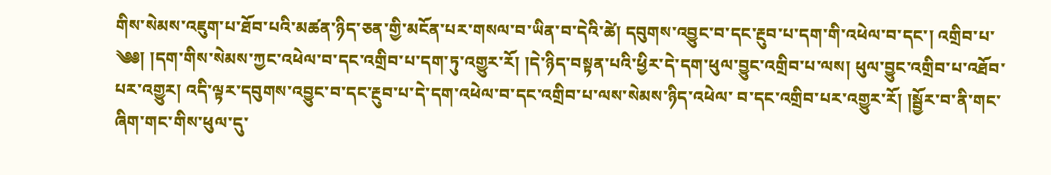གིས་སེམས་འཇུག་པ་ཐོབ་པའི་མཚན་ཉིད་ཅན་གྱི་མངོན་པར་གསལ་བ་ཡིན་བ་དེའི་ཚེ། དབུགས་འབྱུང་བ་དང་རྔུབ་པ་དག་གི་འཕེལ་བ་དང་། འགྲིབ་པ་ ༄༅། །དག་གིས་སེམས་ཀྱང་འཕེལ་བ་དང་འགྲིབ་པ་དག་ཏུ་འགྱུར་རོ། །དེ་ཉིད་བསྟན་པའི་ཕྱིར་དེ་དག་ཕུལ་བྱུང་འགྲིབ་པ་ལས། ཕུལ་བྱུང་འགྲིབ་པ་འཐོབ་པར་འགྱུར། འདི་ལྟར་དབུགས་འབྱུང་བ་དང་རྔུབ་པ་དེ་དག་འཕེལ་བ་དང་འགྲིབ་པ་ལས་སེམས་ཉིད་འཕེལ་ བ་དང་འགྲིབ་པར་འགྱུར་རོ། །སྦྱོར་བ་ནི་གང་ཞིག་གང་གིས་ཕུལ་དུ་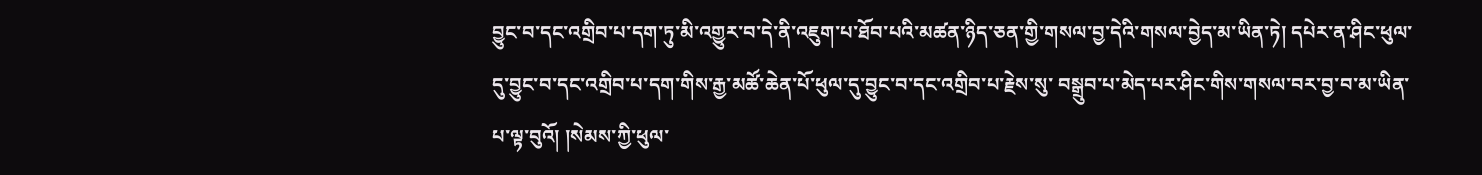བྱུང་བ་དང་འགྲིབ་པ་དག་ཏུ་མི་འགྱུར་བ་དེ་ནི་འཇུག་པ་ཐོབ་པའི་མཚན་ཉིད་ཅན་གྱི་གསལ་བྱ་དེའི་གསལ་བྱེད་མ་ཡིན་ཏེ། དཔེར་ན་ཤིང་ཕུལ་དུ་བྱུང་བ་དང་འགྲིབ་པ་དག་གིས་རྒྱ་མཚོ་ཆེན་པོ་ཕུལ་དུ་བྱུང་བ་དང་འགྲིབ་པ་རྗེས་སུ་ བསྒྲུབ་པ་མེད་པར་ཤིང་གིས་གསལ་བར་བྱ་བ་མ་ཡིན་པ་ལྟ་བུའོ། །སེམས་ཀྱི་ཕུལ་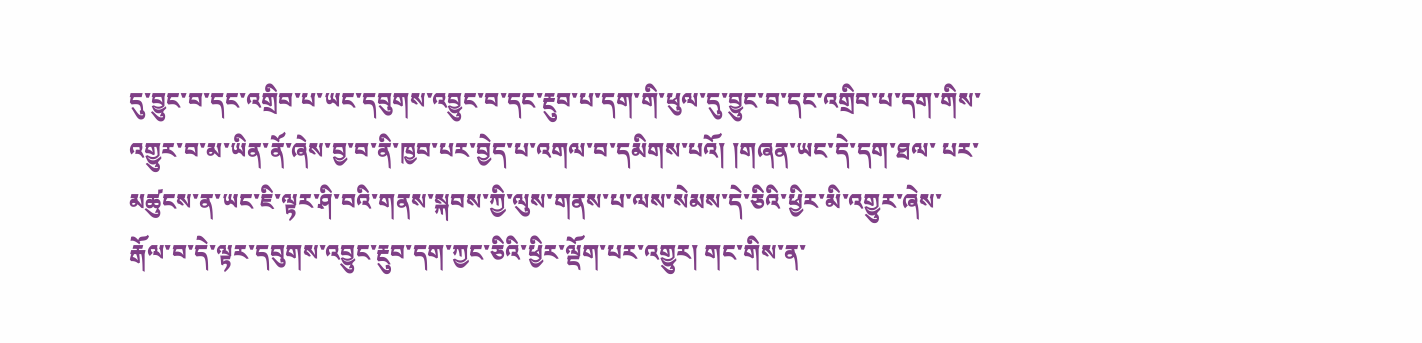དུ་བྱུང་བ་དང་འགྲིབ་པ་ཡང་དབུགས་འབྱུང་བ་དང་རྔུབ་པ་དག་གི་ཕུལ་དུ་བྱུང་བ་དང་འགྲིབ་པ་དག་གིས་འགྱུར་བ་མ་ཡིན་ནོ་ཞེས་བྱ་བ་ནི་ཁྱབ་པར་བྱེད་པ་འགལ་བ་དམིགས་པའོ། །གཞན་ཡང་དེ་དག་ཐལ་ པར་མཚུངས་ན་ཡང་ཇི་ལྟར་ཤི་བའི་གནས་སྐབས་ཀྱི་ལུས་གནས་པ་ལས་སེམས་དེ་ཅིའི་ཕྱིར་མི་འགྱུར་ཞེས་རྒོལ་བ་དེ་ལྟར་དབུགས་འབྱུང་རྔུབ་དག་ཀྱང་ཅིའི་ཕྱིར་ལྡོག་པར་འགྱུར། གང་གིས་ན་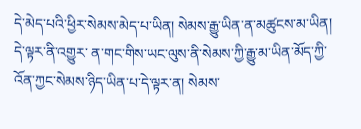དེ་མེད་པའི་ཕྱིར་སེམས་མེད་པ་ཡིན། སེམས་རྒྱུ་ཡིན་ན་མཚུངས་མ་ཡིན། དེ་ལྟར་ནི་འགྱུར་ ན་གང་གིས་ཡང་ལུས་ནི་སེམས་ཀྱི་རྒྱུ་མ་ཡིན་མོད་ཀྱི་འོན་ཀྱང་སེམས་ཉིད་ཡིན་པ་དེ་ལྟར་ན། སེམས་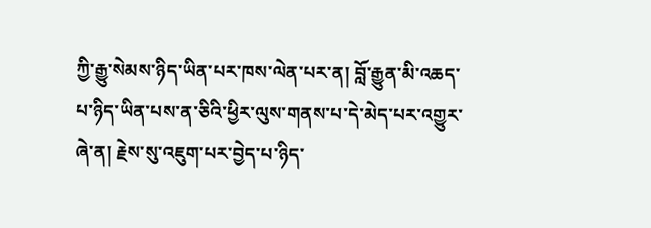ཀྱི་རྒྱུ་སེམས་ཉིད་ཡིན་པར་ཁས་ལེན་པར་ན། བློ་རྒྱུན་མི་འཆད་པ་ཉིད་ཡིན་པས་ན་ཅིའི་ཕྱིར་ལུས་གནས་པ་དེ་མེད་པར་འགྱུར་ཞེ་ན། རྗེས་སུ་འཇུག་པར་བྱེད་པ་ཉིད་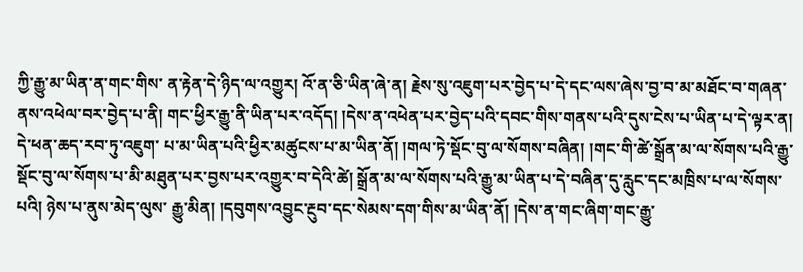ཀྱི་རྒྱུ་མ་ཡིན་ན་གང་གིས་ ན་རྟེན་དེ་ཉིད་ལ་འགྱུར། འོ་ན་ཅི་ཡིན་ཞེ་ན། རྗེས་སུ་འཇུག་པར་བྱེད་པ་དེ་དང་ལས་ཞེས་བྱ་བ་མ་མཐོང་བ་གཞན་ནས་འཕེལ་བར་བྱེད་པ་ནི། གང་ཕྱིར་རྒྱུ་ནི་ཡིན་པར་འདོད། །དེས་ན་འཕེན་པར་བྱེད་པའི་དབང་གིས་གནས་པའི་དུས་ངེས་པ་ཡིན་པ་དེ་ལྟར་ན། དེ་ཕན་ཆད་རབ་ཏུ་འཇུག་ པ་མ་ཡིན་པའི་ཕྱིར་མཚུངས་པ་མ་ཡིན་ནོ། །གལ་ཏེ་སྡོང་བུ་ལ་སོགས་བཞིན། །གང་གི་ཚེ་སྒྲོན་མ་ལ་སོགས་པའི་རྒྱུ་སྡོང་བུ་ལ་སོགས་པ་མི་མཐུན་པར་བྱས་པར་འགྱུར་བ་དེའི་ཚེ། སྒྲོན་མ་ལ་སོགས་པའི་རྒྱུ་མ་ཡིན་པ་དེ་བཞིན་དུ་རླུང་དང་མཁྲིས་པ་ལ་སོགས་པའི། ཉེས་པ་ནུས་མེད་ལུས་ རྒྱུ་མིན། །དབུགས་འབྱུང་རྔུབ་དང་སེམས་དག་གིས་མ་ཡིན་ནོ། །དེས་ན་གང་ཞིག་གང་རྒྱུ་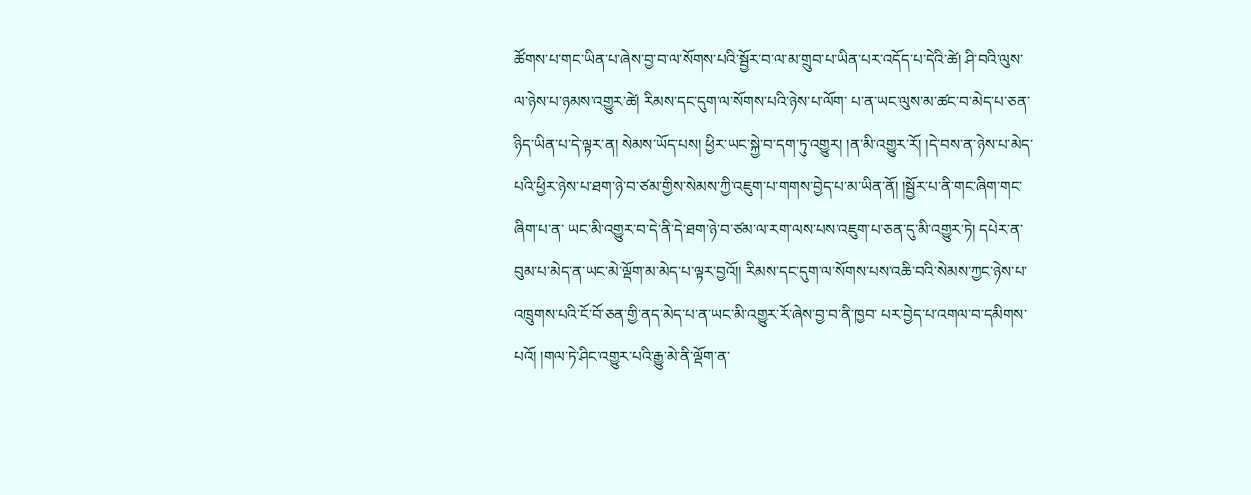ཚོགས་པ་གང་ཡིན་པ་ཞེས་བྱ་བ་ལ་སོགས་པའི་སྦྱོར་བ་ལ་མ་གྲུབ་པ་ཡིན་པར་འདོད་པ་དེའི་ཚེ། ཤི་བའི་ལུས་ལ་ཉེས་པ་ཉམས་འགྱུར་ཚེ། རིམས་དང་དུག་ལ་སོགས་པའི་ཉེས་པ་ལོག་ པ་ན་ཡང་ལུས་མ་ཚང་བ་མེད་པ་ཅན་ཉིད་ཡིན་པ་དེ་ལྟར་ན། སེམས་ཡོད་པས། ཕྱིར་ཡང་སྐྱེ་བ་དག་ཏུ་འགྱུར། །ན་མི་འགྱུར་རོ། །དེ་བས་ན་ཉེས་པ་མེད་པའི་ཕྱིར་ཉེས་པ་ཐག་ཉེ་བ་ཙམ་གྱིས་སེམས་ཀྱི་འཇུག་པ་གགས་བྱེད་པ་མ་ཡིན་ནོ། །སྦྱོར་པ་ནི་གང་ཞིག་གང་ཞིག་པ་ན་ ཡང་མི་འགྱུར་བ་དེ་ནི་དེ་ཐག་ཉེ་བ་ཙམ་ལ་རག་ལས་པས་འཇུག་པ་ཅན་དུ་མི་འགྱུར་ཏེ། དཔེར་ན་བུམ་པ་མེད་ན་ཡང་མེ་ལྡོག་མ་མེད་པ་ལྟར་བྱའོ།། རིམས་དང་དུག་ལ་སོགས་པས་འཆི་བའི་སེམས་ཀྱང་ཉེས་པ་འཁྲུགས་པའི་ངོ་བོ་ཅན་གྱི་ནད་མེད་པ་ན་ཡང་མི་འགྱུར་རོ་ཞེས་བྱ་བ་ནི་ཁྱབ་ པར་བྱེད་པ་འགལ་བ་དམིགས་པའོ། །གལ་ཏེ་ཤིང་འགྱུར་པའི་རྒྱུ་མེ་ནི་ལྡོག་ན་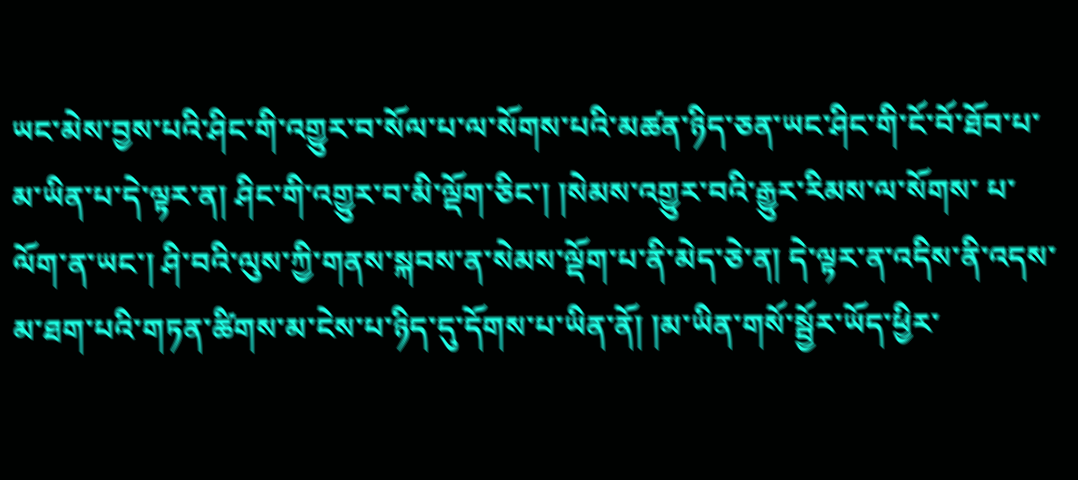ཡང་མེས་བྱས་པའི་ཤིང་གི་འགྱུར་བ་སོལ་པ་ལ་སོགས་པའི་མཚན་ཉིད་ཅན་ཡང་ཤིང་གི་ངོ་བོ་ཐོབ་པ་མ་ཡིན་པ་དེ་ལྟར་ན། ཤིང་གི་འགྱུར་བ་མི་ལྡོག་ཅིང་། །སེམས་འགྱུར་བའི་རྒྱུར་རིམས་ལ་སོགས་ པ་ལོག་ན་ཡང་། ཤི་བའི་ལུས་ཀྱི་གནས་སྐབས་ན་སེམས་ལྡོག་པ་ནི་མེད་ཅེ་ན། དེ་ལྟར་ན་འདིས་ནི་འདས་མ་ཐག་པའི་གཏན་ཚིགས་མ་ངེས་པ་ཉིད་དུ་དོགས་པ་ཡིན་ནོ། །མ་ཡིན་གསོ་སྦྱོར་ཡོད་ཕྱིར་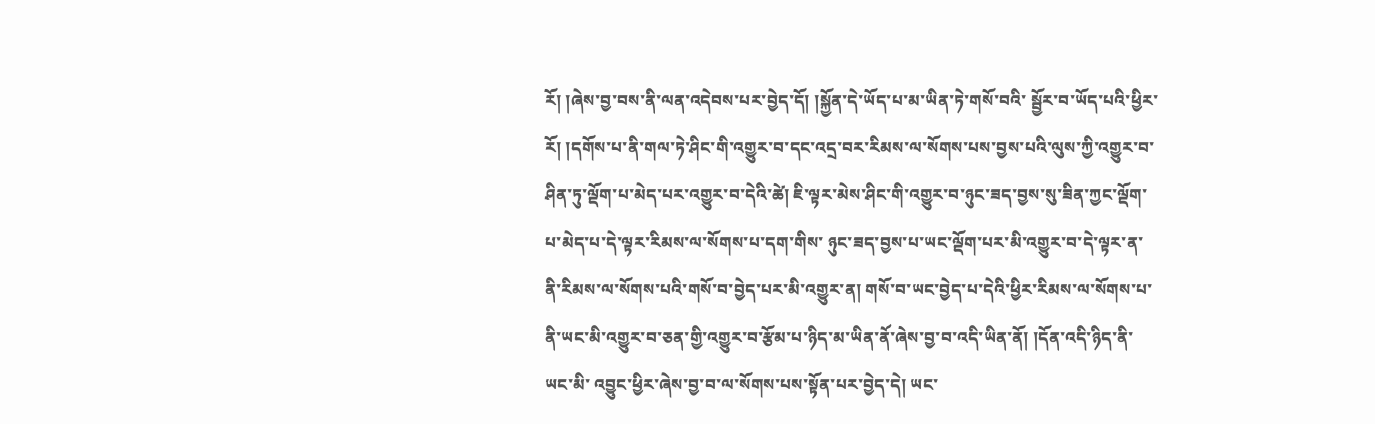རོ། །ཞེས་བྱ་བས་ནི་ལན་འདེབས་པར་བྱེད་དོ། །སྐྱོན་དེ་ཡོད་པ་མ་ཡིན་ཏེ་གསོ་བའི་ སྦྱོར་བ་ཡོད་པའི་ཕྱིར་རོ། །དགོས་པ་ནི་གལ་ཏེ་ཤིང་གི་འགྱུར་བ་དང་འདྲ་བར་རིམས་ལ་སོགས་པས་བྱས་པའི་ལུས་ཀྱི་འགྱུར་བ་ཤིན་ཏུ་ལྡོག་པ་མེད་པར་འགྱུར་བ་དེའི་ཚེ། ཇི་ལྟར་མེས་ཤིང་གི་འགྱུར་བ་ཉུང་ཟད་བྱས་སུ་ཟིན་ཀྱང་ལྡོག་པ་མེད་པ་དེ་ལྟར་རིམས་ལ་སོགས་པ་དག་གིས་ ཉུང་ཟད་བྱས་པ་ཡང་ལྡོག་པར་མི་འགྱུར་བ་དེ་ལྟར་ན་ནི་རིམས་ལ་སོགས་པའི་གསོ་བ་བྱེད་པར་མི་འགྱུར་ན། གསོ་བ་ཡང་བྱེད་པ་དེའི་ཕྱིར་རིམས་ལ་སོགས་པ་ནི་ཡང་མི་འགྱུར་བ་ཅན་གྱི་འགྱུར་བ་རྩོམ་པ་ཉིད་མ་ཡིན་ནོ་ཞེས་བྱ་བ་འདི་ཡིན་ནོ། །དོན་འདི་ཉིད་ནི་ཡང་མི་ འབྱུང་ཕྱིར་ཞེས་བྱ་བ་ལ་སོགས་པས་སྟོན་པར་བྱེད་དེ། ཡང་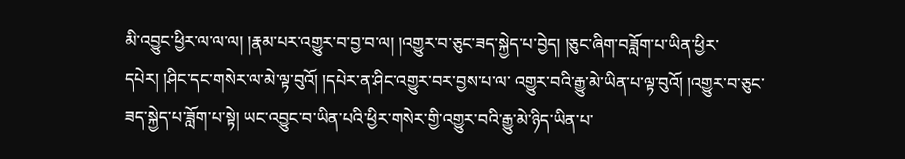མི་འབྱུང་ཕྱིར་ལ་ལ་ལ། །རྣམ་པར་འགྱུར་བ་བྱ་བ་ལ། །འགྱུར་བ་ཅུང་ཟད་སྐྱེད་པ་བྱེད། །ཅུང་ཞིག་བཟློག་པ་ཡིན་ཕྱིར་དཔེར། །ཤིང་དང་གསེར་ལ་མེ་ལྟ་བུའོ། །དཔེར་ན་ཤིང་འགྱུར་བར་བྱས་པ་ལ་ འགྱུར་བའི་རྒྱུ་མེ་ཡིན་པ་ལྟ་བུའོ། །འགྱུར་བ་ཅུང་ཟད་སྐྱེད་པ་ཟློག་པ་སྟེ། ཡང་འབྱུང་བ་ཡིན་པའི་ཕྱིར་གསེར་གྱི་འགྱུར་བའི་རྒྱུ་མེ་ཉིད་ཡིན་པ་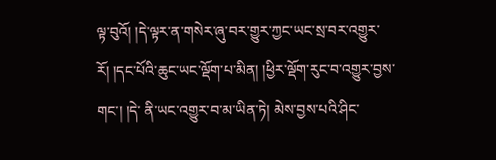ལྟ་བུའོ། །དེ་ལྟར་ན་གསེར་ཞུ་བར་གྱུར་ཀྱང་ཡང་སྲ་བར་འགྱུར་རོ། །དང་པོའི་ཆུང་ཡང་ལྡོག་པ་མིན། །ཕྱིར་ལྡོག་རུང་བ་འགྱུར་བྱས་གང་། །དེ་ ནི་ཡང་འགྱུར་བ་མ་ཡིན་ཏེ། མེས་བྱས་པའི་ཤིང་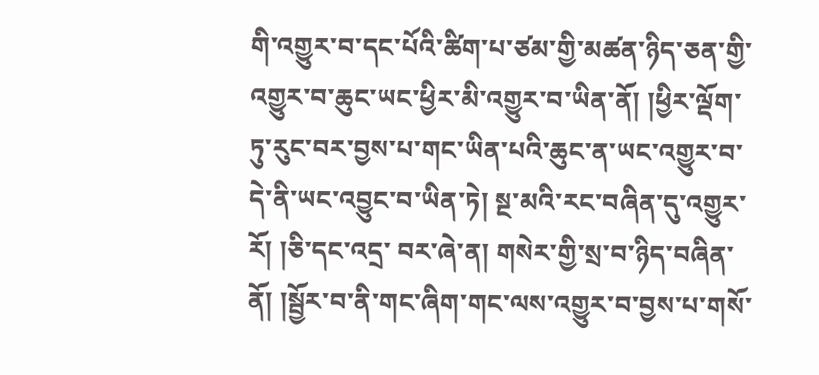གི་འགྱུར་བ་དང་པོའི་ཚིག་པ་ཙམ་གྱི་མཚན་ཉིད་ཅན་གྱི་འགྱུར་བ་ཆུང་ཡང་ཕྱིར་མི་འགྱུར་བ་ཡིན་ནོ། །ཕྱིར་ལྡོག་ཏུ་རུང་བར་བྱས་པ་གང་ཡིན་པའི་ཆུང་ན་ཡང་འགྱུར་བ་དེ་ནི་ཡང་འབྱུང་བ་ཡིན་ཏེ། སྔ་མའི་རང་བཞིན་དུ་འགྱུར་རོ། །ཅི་དང་འདྲ་ བར་ཞེ་ན། གསེར་གྱི་སྲ་བ་ཉིད་བཞིན་ནོ། །སྦྱོར་བ་ནི་གང་ཞིག་གང་ལས་འགྱུར་བ་བྱས་པ་གསོ་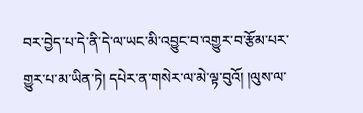བར་བྱེད་པ་དེ་ནི་དེ་ལ་ཡང་མི་འབྱུང་བ་འགྱུར་བ་རྩོམ་པར་གྱུར་པ་མ་ཡིན་ཏེ། དཔེར་ན་གསེར་ལ་མེ་ལྟ་བུའོ། །ལུས་ལ་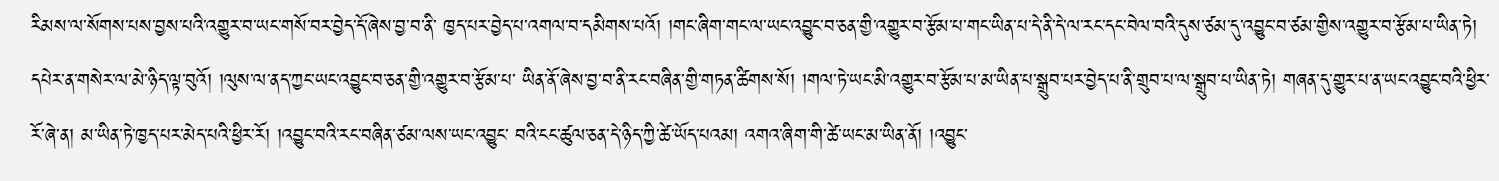རིམས་ལ་སོགས་པས་བྱས་པའི་འགྱུར་བ་ཡང་གསོ་བར་བྱེད་དོ་ཞེས་བྱ་བ་ནི་ ཁྱད་པར་བྱེད་པ་འགལ་བ་དམིགས་པའོ། །གང་ཞིག་གང་ལ་ཡང་འབྱུང་བ་ཅན་གྱི་འགྱུར་བ་རྩོམ་པ་གང་ཡིན་པ་དེ་ནི་དེ་ལ་རང་དང་བེལ་བའི་དུས་ཙམ་དུ་འབྱུང་བ་ཙམ་གྱིས་འགྱུར་བ་རྩོམ་པ་ཡིན་ཏེ། དཔེར་ན་གསེར་ལ་མེ་ཉིད་ལྟ་བུའོ། །ལུས་ལ་ནད་ཀྱང་ཡང་འབྱུང་བ་ཅན་གྱི་འགྱུར་བ་རྩོམ་པ་ ཡིན་ནོ་ཞེས་བྱ་བ་ནི་རང་བཞིན་གྱི་གཏན་ཚིགས་སོ། །གལ་ཏེ་ཡང་མི་འགྱུར་བ་རྩོམ་པ་མ་ཡིན་པ་སྒྲུབ་པར་བྱེད་པ་ནི་གྲུབ་པ་ལ་སྒྲུབ་པ་ཡིན་ཏེ། གཞན་དུ་གྱུར་པ་ན་ཡང་འབྱུང་བའི་ཕྱིར་རོ་ཞེ་ན། མ་ཡིན་ཏེ་ཁྱད་པར་མེད་པའི་ཕྱིར་རོ། །འབྱུང་བའི་རང་བཞིན་ཙམ་ལས་ཡང་འབྱུང་ བའི་ངང་ཚུལ་ཅན་དེ་ཉིད་ཀྱི་ཚེ་ཡོད་པའམ། འགའ་ཞིག་གི་ཚེ་ཡང་མ་ཡིན་ནོ། །འབྱུང་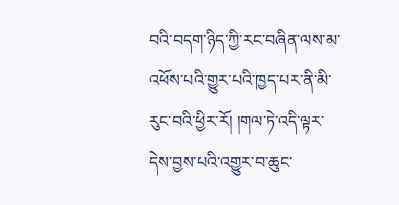བའི་བདག་ཉིད་ཀྱི་རང་བཞིན་ལས་མ་འཕོས་པའི་གྱུར་པའི་ཁྱད་པར་ནི་མི་རུང་བའི་ཕྱིར་རོ། །གལ་ཏེ་འདི་ལྟར་དེས་བྱས་པའི་འགྱུར་བ་ཆུང་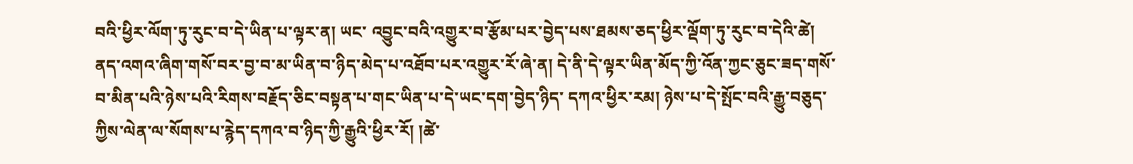བའི་ཕྱིར་ལོག་ཏུ་རུང་བ་དེ་ཡིན་པ་ལྟར་ན། ཡང་ འབྱུང་བའི་འགྱུར་བ་རྩོམ་པར་བྱེད་པས་ཐམས་ཅད་ཕྱིར་ལྡོག་ཏུ་རུང་བ་དེའི་ཚེ། ནད་འགའ་ཞིག་གསོ་བར་བྱ་བ་མ་ཡིན་བ་ཉིད་མེད་པ་འཐོབ་པར་འགྱུར་རོ་ཞེ་ན། དེ་ནི་དེ་ལྟར་ཡིན་མོད་ཀྱི་འོན་ཀྱང་ཅུང་ཟད་གསོ་བ་མིན་པའི་ཉེས་པའི་རིགས་བརྗོད་ཅིང་བསྟན་པ་གང་ཡིན་པ་དེ་ཡང་དག་བྱེད་ཉིད་ དཀའ་ཕྱིར་རམ། ཉེས་པ་དེ་སྤོང་བའི་རྒྱུ་བཅུད་ཀྱིས་ལེན་ལ་སོགས་པ་རྙེད་དཀའ་བ་ཉིད་ཀྱི་རྒྱུའི་ཕྱིར་རོ། །ཚེ་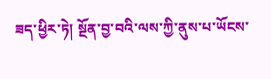ཟད་ཕྱིར་ཏེ། སྔོན་བྱ་བའི་ལས་ཀྱི་ནུས་པ་ཡོངས་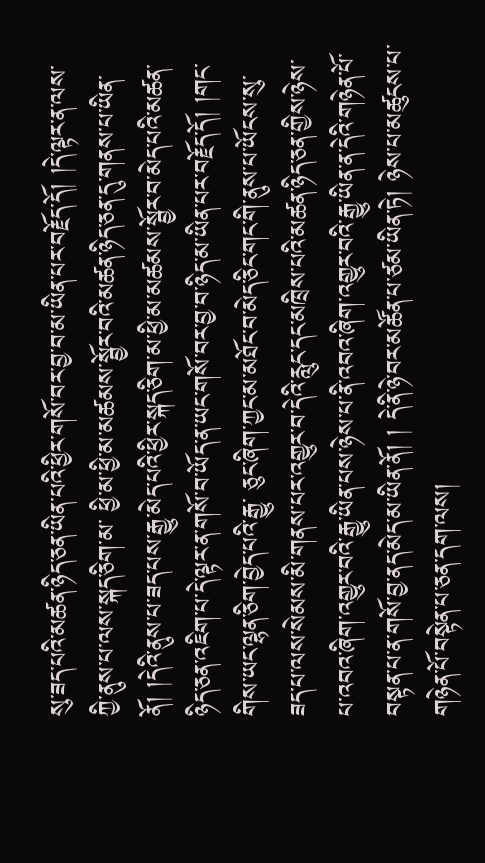སུ་ཟད་པའི་མཚན་ཉིད་ཅན་ཡིན་པའི་ཕྱིར་གསོ་བར་བྱ་བ་མ་ཡིན་པར་བརྗོད་དོ། །དེ་ལྟར་ན་ལས་ཀྱི་ནུས་པ་ལས་སྐད་ཅིག་མ་ ཕྱི་མ་ཕྱི་མ་མཚམས་སྦྱོར་བའི་མཚན་ཉིད་ཅན་དུ་གནས་པ་ཡིན་ནོ། །དེའི་ནུས་པ་ཟད་པས་རྒྱུ་མེད་པའི་ཕྱིར་སྐད་ཅིག་མ་ཕྱི་མ་མཚམས་སྦྱོར་བ་མེད་པའི་མཚན་ཉིད་ཅན་འཇིག་པ་དེ་ལྟར་ན་གསོ་བ་ཡོད་ན་ཡང་གསོ་བར་བྱ་བ་ཉིད་མ་ཡིན་པར་བརྗོད་དོ། །གང་གིས་ཡང་ལྷན་ཅིག་བྱེད་པའི་རྒྱུ་ ཅུང་ཞིག་ཀྱང་མ་མཐོང་བ་མེད་ཅིང་གང་གི་ནུས་པ་ཡོངས་སུ་ཟད་པ་ལས་སེམས་མི་གནས་པར་འགྱུར་བ་དེའི་རླུང་དང་མཁྲིས་པའི་མཚན་ཉིད་ཅན་གྱིས་ཉེས་པ་འབའ་ཞིག་འགྱུར་བའི་རྒྱུ་ཡིན་པས་ཉེས་པ་ནི་འབའ་ཞིག་འགྱུར་བའི་རྒྱུ་ཡིན་ན་དེའི་གཉེན་པོ་བསྟན་པ་ན་གསོ་བྱ་ནད་མེད་མ་ཡིན་ནོ། ། དེ་ནི་ཉེ་བར་མཚོན་པ་ཙམ་ཡིན་ཏེ། ཉེས་པ་མཚུངས་པ་གཉེན་པོ་བསྟེན་པ་ཅན་དག་ལས།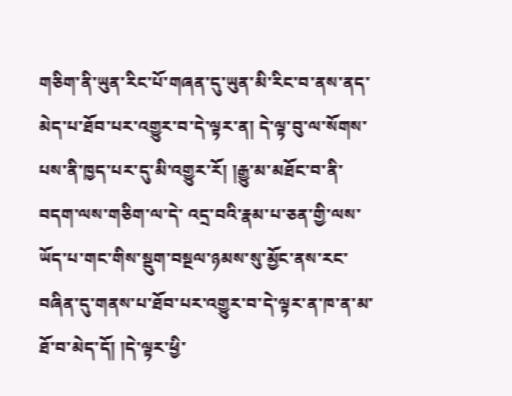གཅིག་ནི་ཡུན་རིང་པོ་གཞན་དུ་ཡུན་མི་རིང་བ་ནས་ནད་མེད་པ་ཐོབ་པར་འགྱུར་བ་དེ་ལྟར་ན། དེ་ལྟ་བུ་ལ་སོགས་པས་ནི་ཁྱད་པར་དུ་མི་འགྱུར་རོ། །རྒྱུ་མ་མཐོང་བ་ནི་བདག་ལས་གཅིག་ལ་དེ་ འདྲ་བའི་རྣམ་པ་ཅན་གྱི་ལས་ཡོད་པ་གང་གིས་སྡུག་བསྔལ་ཉམས་སུ་མྱོང་ནས་རང་བཞིན་དུ་གནས་པ་ཐོབ་པར་འགྱུར་བ་དེ་ལྟར་ན་ཁ་ན་མ་ཐོ་བ་མེད་དོ། །དེ་ལྟར་ཕྱི་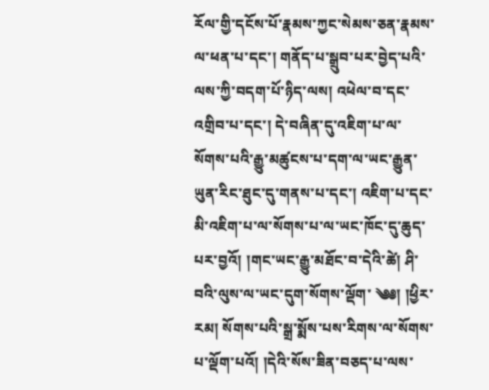རོལ་གྱི་དངོས་པོ་རྣམས་ཀྱང་སེམས་ཅན་རྣམས་ལ་ཕན་པ་དང་། གནོད་པ་སྒྲུབ་པར་བྱེད་པའི་ལས་ཀྱི་བདག་པོ་ཉིད་ལས། འཕེལ་བ་དང་འགྲིབ་པ་དང་། དེ་བཞིན་དུ་འཇིག་པ་ལ་སོགས་པའི་རྒྱུ་མཚུངས་པ་དག་ལ་ཡང་རྒྱུན་ཡུན་རིང་ཐུང་དུ་གནས་པ་དང་། འཇིག་པ་དང་མི་འཇིག་པ་ལ་སོགས་པ་ལ་ཡང་ཁོང་དུ་ཆུད་པར་བྱའོ། །གང་ཡང་རྒྱུ་མཐོང་བ་དེའི་ཚེ། ཤི་བའི་ལུས་ལ་ཡང་དུག་སོགས་ལྡོག་ ༄༅། །ཕྱིར་རམ། སོགས་པའི་སྒྲ་སྨོས་པས་རིགས་ལ་སོགས་པ་ལྡོག་པའོ། །དེའི་སོས་ཟིན་བཅད་པ་ལས་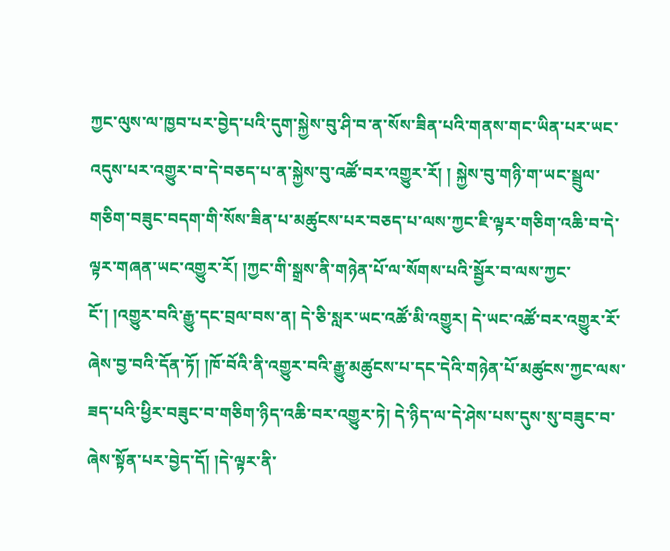ཀྱང་ལུས་ལ་ཁྱབ་པར་བྱེད་པའི་དུག་སྐྱེས་བུ་ཤི་བ་ན་སོས་ཟིན་པའི་གནས་གང་ཡིན་པར་ཡང་འདུས་པར་འགྱུར་བ་དེ་བཅད་པ་ན་སྐྱེས་བུ་འཚོ་བར་འགྱུར་རོ། ། སྐྱེས་བུ་གཉི་ག་ཡང་སྦྲུལ་གཅིག་བཟུང་བདག་གི་སོས་ཟིན་པ་མཚུངས་པར་བཅད་པ་ལས་ཀྱང་ཇི་ལྟར་གཅིག་འཆི་བ་དེ་ལྟར་གཞན་ཡང་འགྱུར་རོ། །ཀྱང་གི་སྒྲས་ནི་གཉེན་པོ་ལ་སོགས་པའི་སྦྱོར་བ་ལས་ཀྱང་ངོ་། །འགྱུར་བའི་རྒྱུ་དང་བྲལ་བས་ན། དེ་ཅི་སླར་ཡང་འཚོ་མི་འགྱུར། དེ་ཡང་འཚོ་བར་འགྱུར་རོ་ཞེས་བྱ་བའི་དོན་ཏོ། །ཁོ་བོའི་ནི་འགྱུར་བའི་རྒྱུ་མཚུངས་པ་དང་དེའི་གཉེན་པོ་མཚུངས་ཀྱང་ལས་ཟད་པའི་ཕྱིར་བཟུང་བ་གཅིག་ཉིད་འཆི་བར་འགྱུར་ཏེ། དེ་ཉིད་ལ་དེ་ཤེས་པས་དུས་སུ་བཟུང་བ་ཞེས་སྟོན་པར་བྱེད་དོ། །དེ་ལྟར་ནི་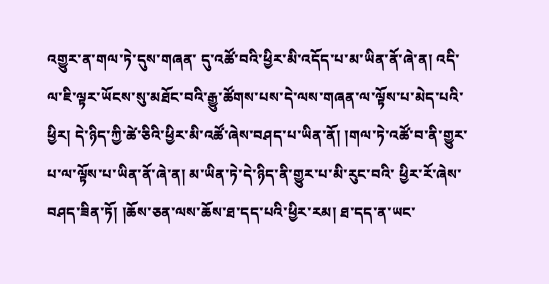འགྱུར་ན་གལ་ཏེ་དུས་གཞན་ དུ་འཚོ་བའི་ཕྱིར་མི་འདོད་པ་མ་ཡིན་ནོ་ཞེ་ན། འདི་ལ་ཇི་ལྟར་ཡོངས་སུ་མཐོང་བའི་རྒྱུ་ཚོགས་པས་དེ་ལས་གཞན་ལ་ལྟོས་པ་མེད་པའི་ཕྱིར། དེ་ཉིད་ཀྱི་ཚེ་ཅིའི་ཕྱིར་མི་འཚོ་ཞེས་བཤད་པ་ཡིན་ནོ། །གལ་ཏེ་འཚོ་བ་ནི་གྱུར་པ་ལ་ལྟོས་པ་ཡིན་ནོ་ཞེ་ན། མ་ཡིན་ཏེ་དེ་ཉིད་ནི་གྱུར་པ་མི་རུང་བའི་ ཕྱིར་རོ་ཞེས་བཤད་ཟིན་ཏོ། །ཆོས་ཅན་ལས་ཆོས་ཐ་དད་པའི་ཕྱིར་རམ། ཐ་དད་ན་ཡང་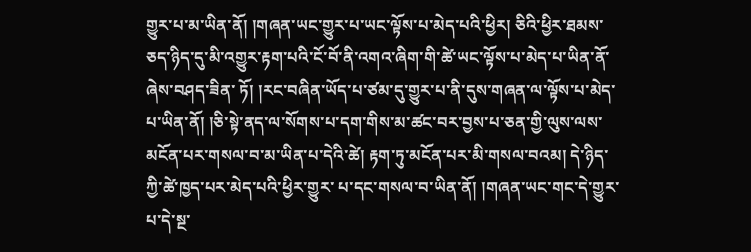གྱུར་པ་མ་ཡིན་ནོ། །གཞན་ཡང་གྱུར་པ་ཡང་ལྟོས་པ་མེད་པའི་ཕྱིར། ཅིའི་ཕྱིར་ཐམས་ཅད་ཉིད་དུ་མི་འགྱུར་རྟག་པའི་ངོ་བོ་ནི་འགའ་ཞིག་གི་ཚེ་ཡང་ལྟོས་པ་མེད་པ་ཡིན་ནོ་ཞེས་བཤད་ཟིན་ ཏོ། །རང་བཞིན་ཡོད་པ་ཙམ་དུ་གྱུར་པ་ནི་དུས་གཞན་ལ་ལྟོས་པ་མེད་པ་ཡིན་ནོ། །ཅི་སྟེ་ནད་ལ་སོགས་པ་དག་གིས་མ་ཚང་བར་བྱས་པ་ཅན་གྱི་ལུས་ལས་མངོན་པར་གསལ་བ་མ་ཡིན་པ་དེའི་ཚེ། རྟག་ཏུ་མངོན་པར་མི་གསལ་བའམ། དེ་ཉིད་ཀྱི་ཚེ་ཁྱད་པར་མེད་པའི་ཕྱིར་གྱུར་ པ་དང་གསལ་བ་ཡིན་ནོ། །གཞན་ཡང་གང་དེ་གྱུར་པ་དེ་སྔ་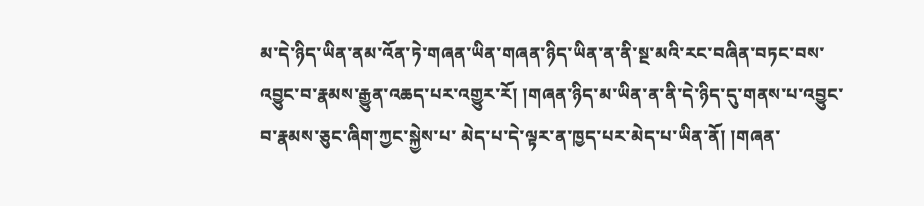མ་དེ་ཉིད་ཡིན་ནམ་འོན་ཏེ་གཞན་ཡིན་གཞན་ཉིད་ཡིན་ན་ནི་སྔ་མའི་རང་བཞིན་བཏང་བས་འབྱུང་བ་རྣམས་རྒྱུན་འཆད་པར་འགྱུར་རོ། །གཞན་ཉིད་མ་ཡིན་ན་ནི་དེ་ཉིད་དུ་གནས་པ་འབྱུང་བ་རྣམས་ཅུང་ཞིག་ཀྱང་སྐྱེས་པ་ མེད་པ་དེ་ལྟར་ན་ཁྱད་པར་མེད་པ་ཡིན་ནོ། །གཞན་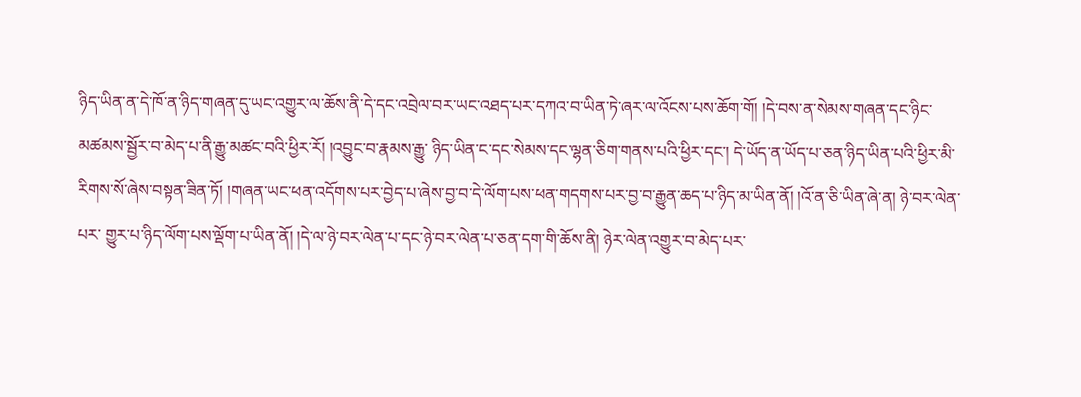ཉིད་ཡིན་ན་དེ་ཁོ་ན་ཉིད་གཞན་དུ་ཡང་འགྱུར་ལ་ཆོས་ནི་དེ་དང་འབྲེལ་བར་ཡང་འཐད་པར་དཀའ་བ་ཡིན་ཏེ་ཞར་ལ་འོངས་པས་ཆོག་གོ། །དེ་བས་ན་སེམས་གཞན་དང་ཉིང་མཚམས་སྦྱོར་བ་མེད་པ་ནི་རྒྱུ་མཚང་བའི་ཕྱིར་རོ། །འབྱུང་བ་རྣམས་རྒྱུ་ ཉིད་ཡིན་ང་དང་སེམས་དང་ལྷན་ཅིག་གནས་པའི་ཕྱིར་དང་། དེ་ཡོད་ན་ཡོད་པ་ཅན་ཉིད་ཡིན་པའི་ཕྱིར་མི་རིགས་སོ་ཞེས་བསྟན་ཟིན་ཏོ། །གཞན་ཡང་ཕན་འདོགས་པར་བྱེད་པ་ཞེས་བྱ་བ་དེ་ལོག་པས་ཕན་གདགས་པར་བྱ་བ་རྒྱུན་ཆད་པ་ཉིད་མ་ཡིན་ནོ། །འོ་ན་ཅི་ཡིན་ཞེ་ན། ཉེ་བར་ལེན་པར་ གྱུར་པ་ཉིད་ལོག་པས་ལྡོག་པ་ཡིན་ནོ། །དེ་ལ་ཉེ་བར་ལེན་པ་དང་ཉེ་བར་ལེན་པ་ཅན་དག་གི་ཆོས་ནི། ཉེར་ལེན་འགྱུར་བ་མེད་པར་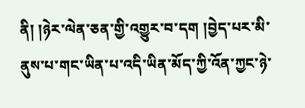ནི། །ཉེར་ལེན་ཅན་གྱི་འགྱུར་བ་དག །བྱེད་པར་མི་ནུས་པ་གང་ཡིན་པ་འདི་ཡིན་མོད་ཀྱི་འོན་ཀྱང་ཉེ་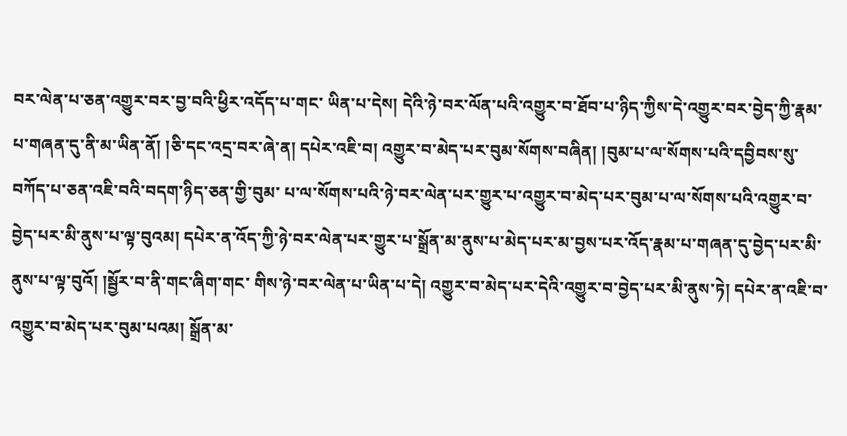བར་ལེན་པ་ཅན་འགྱུར་བར་བྱ་བའི་ཕྱིར་འདོད་པ་གང་ ཡིན་པ་དེས། དེའི་ཉེ་བར་ལོན་པའི་འགྱུར་བ་ཐོབ་པ་ཉིད་ཀྱིས་དེ་འགྱུར་བར་བྱེད་ཀྱི་རྣམ་པ་གཞན་དུ་ནི་མ་ཡིན་ནོ། །ཅི་དང་འདྲ་བར་ཞེ་ན། དཔེར་འཇི་བ། འགྱུར་བ་མེད་པར་བུམ་སོགས་བཞིན། །བུམ་པ་ལ་སོགས་པའི་དབྱིབས་སུ་བཀོད་པ་ཅན་འཇི་བའི་བདག་ཉིད་ཅན་གྱི་བུམ་ པ་ལ་སོགས་པའི་ཉེ་བར་ལེན་པར་གྱུར་པ་འགྱུར་བ་མེད་པར་བུམ་པ་ལ་སོགས་པའི་འགྱུར་བ་བྱེད་པར་མི་ནུས་པ་ལྟ་བུའམ། དཔེར་ན་འོད་ཀྱི་ཉེ་བར་ལེན་པར་གྱུར་པ་སྒྲོན་མ་ནུས་པ་མེད་པར་མ་བྱས་པར་འོད་རྣམ་པ་གཞན་དུ་བྱེད་པར་མི་ནུས་པ་ལྟ་བུའོ། །སྦྱོར་བ་ནི་གང་ཞིག་གང་ གིས་ཉེ་བར་ལེན་པ་ཡིན་པ་དེ། འགྱུར་བ་མེད་པར་དེའི་འགྱུར་བ་བྱེད་པར་མི་ནུས་ཏེ། དཔེར་ན་འཇི་བ་འགྱུར་བ་མེད་པར་བུམ་པའམ། སྒྲོན་མ་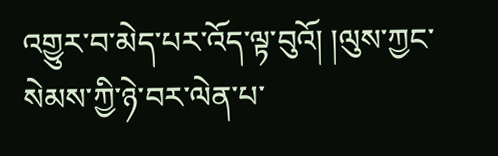འགྱུར་བ་མེད་པར་འོད་ལྟ་བུའོ། །ལུས་ཀྱང་སེམས་ཀྱི་ཉེ་བར་ལེན་པ་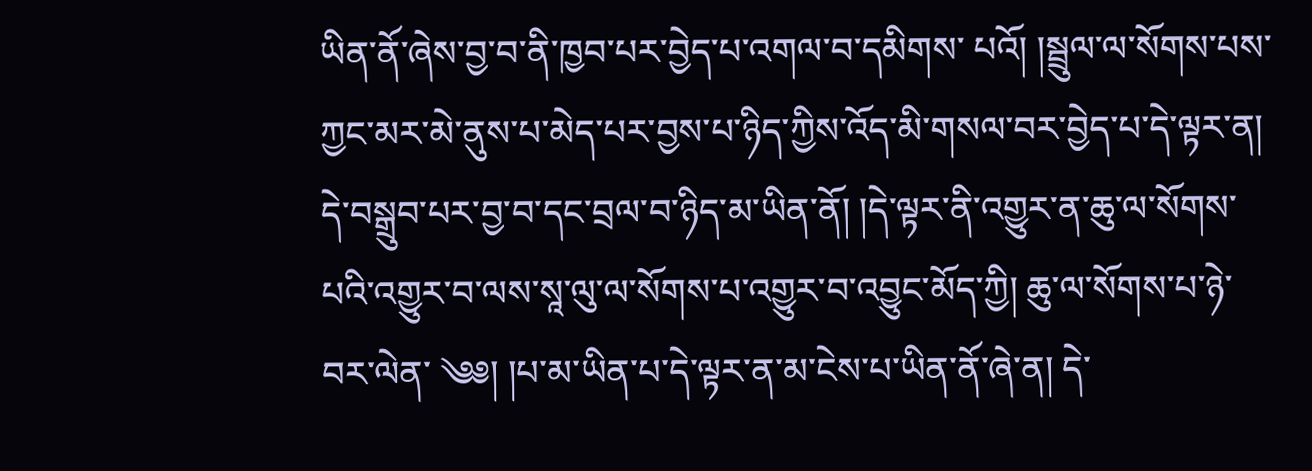ཡིན་ནོ་ཞེས་བྱ་བ་ནི་ཁྱབ་པར་བྱེད་པ་འགལ་བ་དམིགས་ པའོ། །སྦྲུལ་ལ་སོགས་པས་ཀྱང་མར་མེ་ནུས་པ་མེད་པར་བྱས་པ་ཉིད་ཀྱིས་འོད་མི་གསལ་བར་བྱེད་པ་དེ་ལྟར་ན། དེ་བསྒྲུབ་པར་བྱ་བ་དང་བྲལ་བ་ཉིད་མ་ཡིན་ནོ། །དེ་ལྟར་ནི་འགྱུར་ན་ཆུ་ལ་སོགས་པའི་འགྱུར་བ་ལས་སཱ་ལུ་ལ་སོགས་པ་འགྱུར་བ་འབྱུང་མོད་ཀྱི། ཆུ་ལ་སོགས་པ་ཉེ་བར་ལེན་ ༄༅། །པ་མ་ཡིན་པ་དེ་ལྟར་ན་མ་ངེས་པ་ཡིན་ནོ་ཞེ་ན། དེ་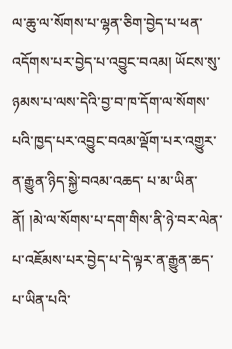ལ་ཆུ་ལ་སོགས་པ་ལྷན་ཅིག་བྱེད་པ་ཕན་འདོགས་པར་བྱེད་པ་འབྱུང་བའམ། ཡོངས་སུ་ཉམས་པ་ལས་དེའི་བྱ་བ་ཁ་དོག་ལ་སོགས་པའི་ཁྱད་པར་འབྱུང་བའམ་ལྡོག་པར་འགྱུར་ན་རྒྱུན་ཉིད་སྐྱེ་བའམ་འཆད་ པ་མ་ཡིན་ནོ། །མེ་ལ་སོགས་པ་དག་གིས་ནི་ཉེ་བར་ལེན་པ་འཇོམས་པར་བྱེད་པ་དེ་ལྟར་ན་རྒྱུན་ཆད་པ་ཡིན་པའི་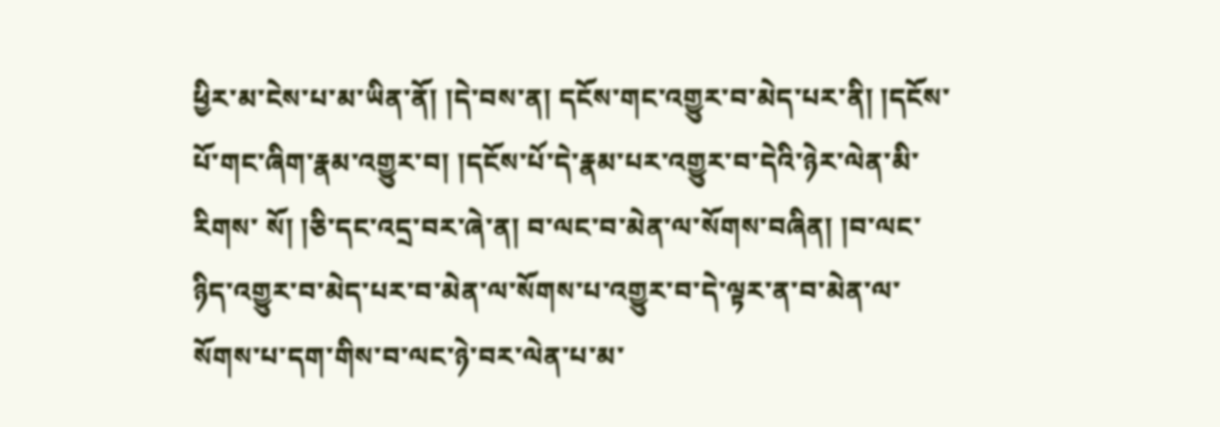ཕྱིར་མ་ངེས་པ་མ་ཡིན་ནོ། །དེ་བས་ན། དངོས་གང་འགྱུར་བ་མེད་པར་ནི། །དངོས་པོ་གང་ཞིག་རྣམ་འགྱུར་བ། །དངོས་པོ་དེ་རྣམ་པར་འགྱུར་བ་དེའི་ཉེར་ལེན་མི་རིགས་ སོ། །ཅི་དང་འདྲ་བར་ཞེ་ན། བ་ལང་བ་མེན་ལ་སོགས་བཞིན། །བ་ལང་ཉིད་འགྱུར་བ་མེད་པར་བ་མེན་ལ་སོགས་པ་འགྱུར་བ་དེ་ལྟར་ན་བ་མེན་ལ་སོགས་པ་དག་གིས་བ་ལང་ཉེ་བར་ལེན་པ་མ་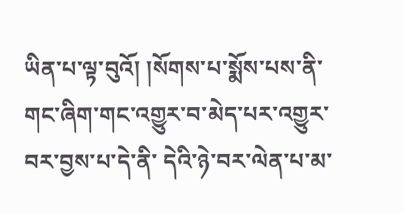ཡིན་པ་ལྟ་བུའོ། །སོགས་པ་སྨོས་པས་ནི་གང་ཞིག་གང་འགྱུར་བ་མེད་པར་འགྱུར་བར་བྱས་པ་དེ་ནི་ དེའི་ཉེ་བར་ལེན་པ་མ་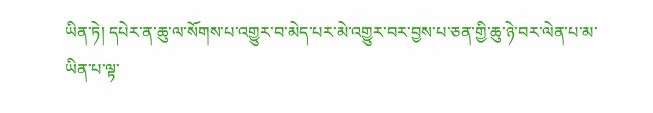ཡིན་ཏེ། དཔེར་ན་ཆུ་ལ་སོགས་པ་འགྱུར་བ་མེད་པར་མེ་འགྱུར་བར་བྱས་པ་ཅན་གྱི་ཆུ་ཉེ་བར་ལེན་པ་མ་ཡིན་པ་ལྟ་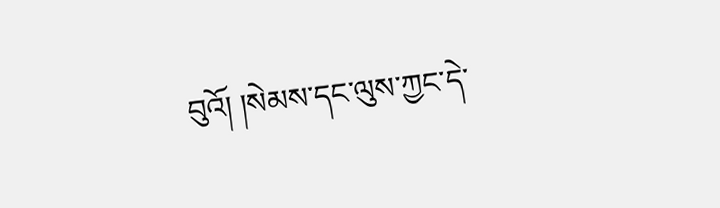བུའོ། །སེམས་དང་ལུས་ཀྱང་དེ་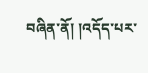བཞིན་ནོ། །འདོད་པར་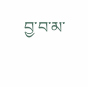བྱ་བ་མ་